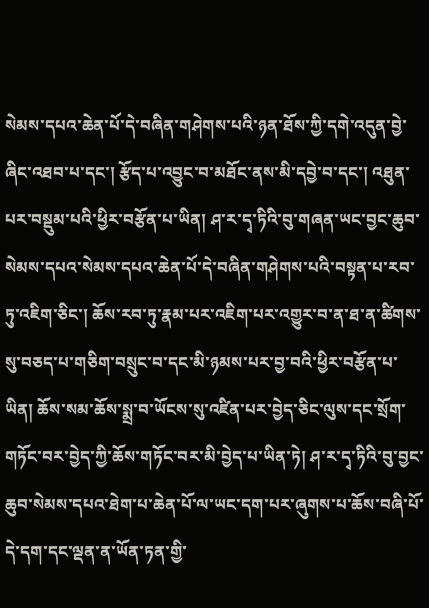སེམས་དཔའ་ཆེན་པོ་དེ་བཞིན་གཤེགས་པའི་ཉན་ཐོས་ཀྱི་དགེ་འདུན་བྱེ་ཞིང་འཐབ་པ་དང་། རྩོད་པ་འབྱུང་བ་མཐོང་ནས་མི་དབྱེ་བ་དང་། འཐུན་པར་བསྡུམ་པའི་ཕྱིར་བརྩོན་པ་ཡིན། ཤ་ར་དྭ་ཏིའི་བུ་གཞན་ཡང་བྱང་ཆུབ་སེམས་དཔའ་སེམས་དཔའ་ཆེན་པོ་དེ་བཞིན་གཤེགས་པའི་བསྟན་པ་རབ་ཏུ་འཇིག་ཅིང་། ཆོས་རབ་ཏུ་རྣམ་པར་འཇིག་པར་འགྱུར་བ་ན་ཐ་ན་ཚིགས་སུ་བཅད་པ་གཅིག་བསྲུང་བ་དང་མི་ཉམས་པར་བྱ་བའི་ཕྱིར་བརྩོན་པ་ཡིན། ཆོས་སམ་ཆོས་སྨྲ་བ་ཡོངས་སུ་འཛིན་པར་བྱེད་ཅིང་ལུས་དང་སྲོག་གཏོང་བར་བྱེད་ཀྱི་ཆོས་གཏོང་བར་མི་བྱེད་པ་ཡིན་ཏེ། ཤ་ར་དྭ་ཏིའི་བུ་བྱང་ཆུབ་སེམས་དཔའ་ཐེག་པ་ཆེན་པོ་ལ་ཡང་དག་པར་ཞུགས་པ་ཆོས་བཞི་པོ་དེ་དག་དང་ལྡན་ན་ཡོན་ཏན་གྱི་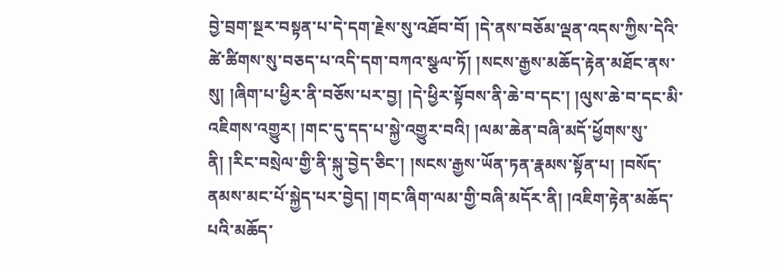བྱེ་བྲག་སྔར་བསྟན་པ་དེ་དག་རྗེས་སུ་འཐོབ་བོ། །དེ་ནས་བཅོམ་ལྡན་འདས་ཀྱིས་དེའི་ཚེ་ཚིགས་སུ་བཅད་པ་འདི་དག་བཀའ་སྩལ་ཏོ། །སངས་རྒྱས་མཆོད་རྟེན་མཐོང་ནས་སུ། །ཞིག་པ་ཕྱིར་ནི་བཅོས་པར་བྱ། །དེ་ཕྱིར་སྟོབས་ནི་ཆེ་བ་དང་། །ལུས་ཆེ་བ་དང་མི་འཇིགས་འགྱུར། །གང་དུ་དད་པ་སྐྱེ་འགྱུར་བའི། །ལམ་ཆེན་བཞི་མདོ་ཕྱོགས་སུ་ནི། །རིང་བསྲེལ་གྱི་ནི་སྐུ་བྱེད་ཅིང་། །སངས་རྒྱས་ཡོན་ཏན་རྣམས་སྟོན་པ། །བསོད་ནམས་མང་པོ་སྐྱེད་པར་བྱེད། །གང་ཞིག་ལམ་གྱི་བཞི་མདོར་ནི། །འཇིག་རྟེན་མཆོད་པའི་མཆོད་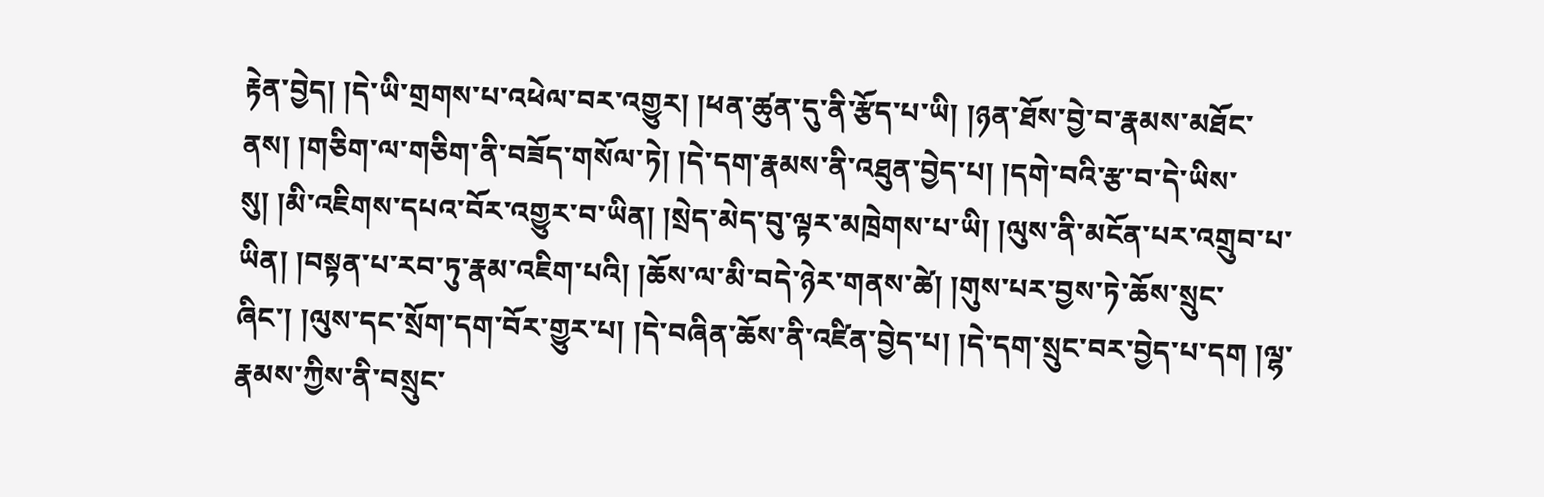རྟེན་བྱེད། །དེ་ཡི་གྲགས་པ་འཕེལ་བར་འགྱུར། །ཕན་ཚུན་དུ་ནི་རྩོད་པ་ཡི། །ཉན་ཐོས་བྱེ་བ་རྣམས་མཐོང་ནས། །གཅིག་ལ་གཅིག་ནི་བཟོད་གསོལ་ཏེ། །དེ་དག་རྣམས་ནི་འཐུན་བྱེད་པ། །དགེ་བའི་རྩ་བ་དེ་ཡིས་སུ། །མི་འཇིགས་དཔའ་བོར་འགྱུར་བ་ཡིན། །སྲེད་མེད་བུ་ལྟར་མཁྲེགས་པ་ཡི། །ལུས་ནི་མངོན་པར་འགྲུབ་པ་ཡིན། །བསྟན་པ་རབ་ཏུ་རྣམ་འཇིག་པའི། །ཆོས་ལ་མི་བདེ་ཉེར་གནས་ཚེ། །གུས་པར་བྱས་ཏེ་ཆོས་སྲུང་ཞིང་། །ལུས་དང་སྲོག་དག་བོར་གྱུར་པ། །དེ་བཞིན་ཆོས་ནི་འཛིན་བྱེད་པ། །དེ་དག་སྲུང་བར་བྱེད་པ་དག །ལྷ་རྣམས་ཀྱིས་ནི་བསྲུང་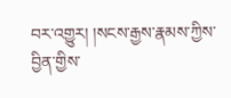བར་འགྱུར། །སངས་རྒྱས་རྣམས་ཀྱིས་བྱིན་གྱིས་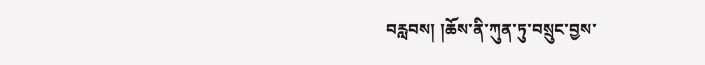བརླབས། །ཆོས་ནི་ཀུན་ཏུ་བསྲུང་བྱས་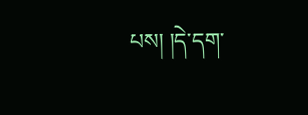པས། །དེ་དག་